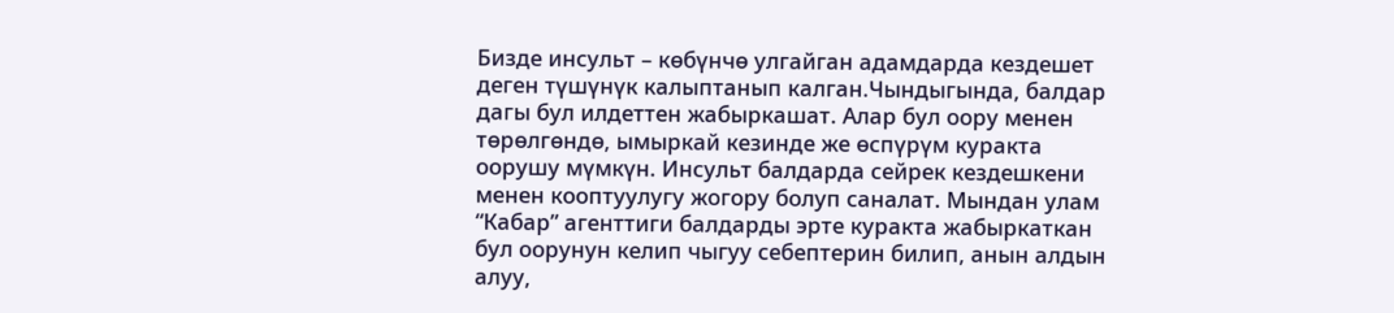Бизде инсульт – көбүнчө улгайган адамдарда кездешет деген түшүнүк калыптанып калган.Чындыгында, балдар дагы бул илдеттен жабыркашат. Алар бул оору менен төрөлгөндө, ымыркай кезинде же өспүрүм куракта оорушу мүмкүн. Инсульт балдарда сейрек кездешкени менен кооптуулугу жогору болуп саналат. Мындан улам “Кабар” агенттиги балдарды эрте куракта жабыркаткан бул оорунун келип чыгуу себептерин билип, анын алдын алуу,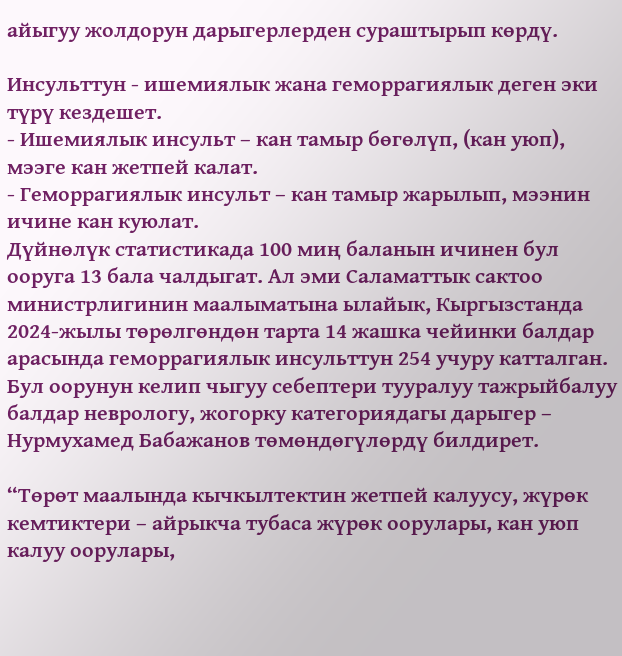айыгуу жолдорун дарыгерлерден сураштырып көрдү.

Инсульттун - ишемиялык жана геморрагиялык деген эки түрү кездешет.
- Ишемиялык инсульт – кан тамыр бөгөлүп, (кан уюп), мээге кан жетпей калат.
- Геморрагиялык инсульт – кан тамыр жарылып, мээнин ичине кан куюлат.
Дүйнөлүк статистикада 100 миң баланын ичинен бул ооруга 13 бала чалдыгат. Ал эми Саламаттык сактоо министрлигинин маалыматына ылайык, Кыргызстанда 2024-жылы төрөлгөндөн тарта 14 жашка чейинки балдар арасында геморрагиялык инсульттун 254 учуру катталган.
Бул оорунун келип чыгуу себептери тууралуу тажрыйбалуу балдар неврологу, жогорку категориядагы дарыгер – Нурмухамед Бабажанов төмөндөгүлөрдү билдирет.

“Төрөт маалында кычкылтектин жетпей калуусу, жүрөк кемтиктери – айрыкча тубаса жүрөк оорулары, кан уюп калуу оорулары,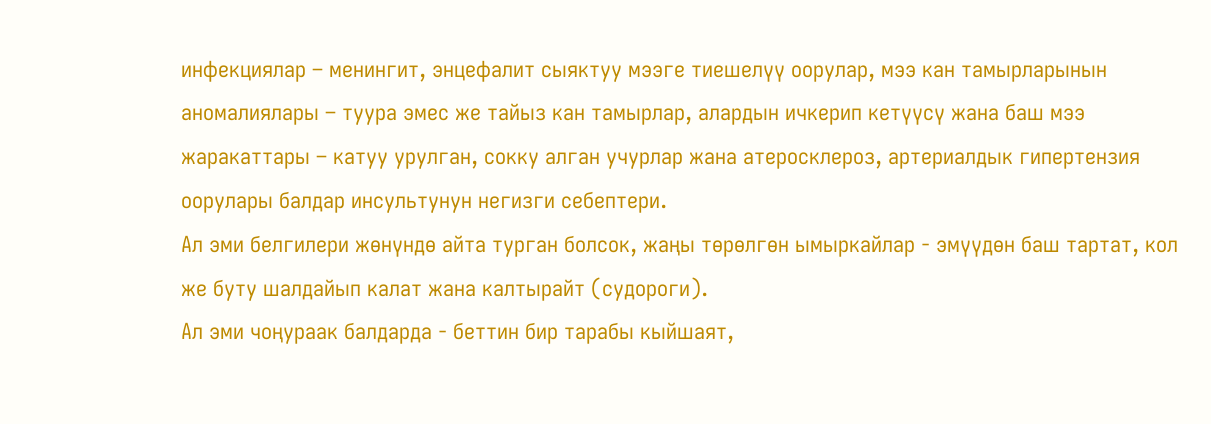инфекциялар – менингит, энцефалит сыяктуу мээге тиешелүү оорулар, мээ кан тамырларынын аномалиялары – туура эмес же тайыз кан тамырлар, алардын ичкерип кетүүсү жана баш мээ жаракаттары – катуу урулган, сокку алган учурлар жана атеросклероз, артериалдык гипертензия оорулары балдар инсультунун негизги себептери.
Ал эми белгилери жөнүндө айта турган болсок, жаңы төрөлгөн ымыркайлар - эмүүдөн баш тартат, кол же буту шалдайып калат жана калтырайт (судороги).
Ал эми чоңураак балдарда - беттин бир тарабы кыйшаят,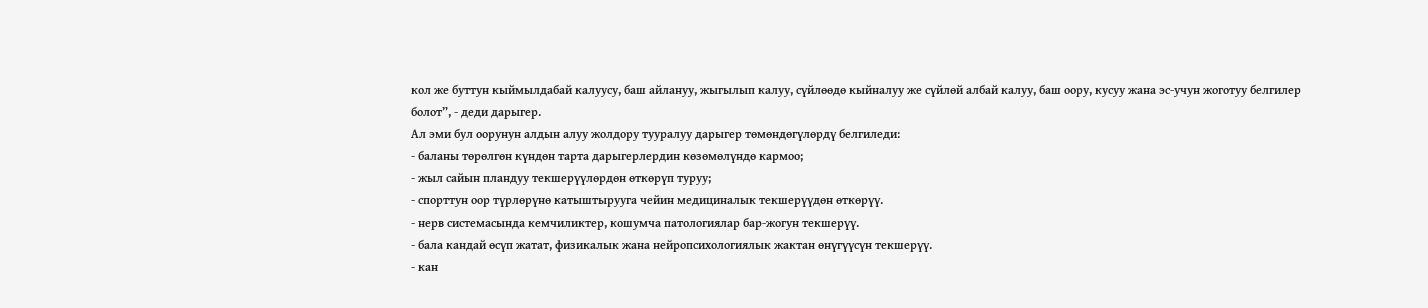кол же буттун кыймылдабай калуусу, баш айлануу, жыгылып калуу, сүйлөөдө кыйналуу же сүйлөй албай калуу, баш оору, кусуу жана эс-учун жоготуу белгилер болот”, - деди дарыгер.
Ал эми бул оорунун алдын алуу жолдору тууралуу дарыгер төмөндөгүлөрдү белгиледи:
- баланы төрөлгөн күндөн тарта дарыгерлердин көзөмөлүндө кармоо;
- жыл сайын пландуу текшерүүлөрдөн өткөрүп туруу;
- спорттун оор түрлөрүнө катыштырууга чейин медициналык текшерүүдөн өткөрүү.
- нерв системасында кемчиликтер, кошумча патологиялар бар-жогун текшерүү.
- бала кандай өсүп жатат, физикалык жана нейропсихологиялык жактан өнүгүүсүн текшерүү.
- кан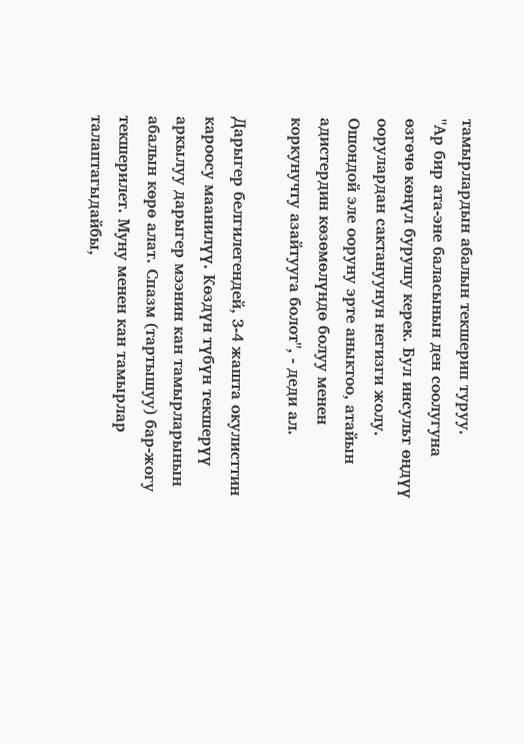тамырлардын абалын текшерип туруу.
"Ар бир ата-эне баласынын ден соолугуна өзгөчө көңүл бурушу керек. Бул инсульт өңдүү оорулардан сактануунун негизги жолу. Ошондой эле ооруну эрте аныктоо, атайын адистердин көзөмөлүндө болуу менен коркунучту азайтууга болот", - деди ал.

Дарыгер белгилегендей, 3-4 жашта окулисттин кароосу маанилүү. Көздүн түбүн текшерүү аркылуу дарыгер мээнин кан тамырларынын абалын көрө алат. Спазм (тартышуу) бар-жогу текшерилет. Муну менен кан тамырлар талаптагыдайбы,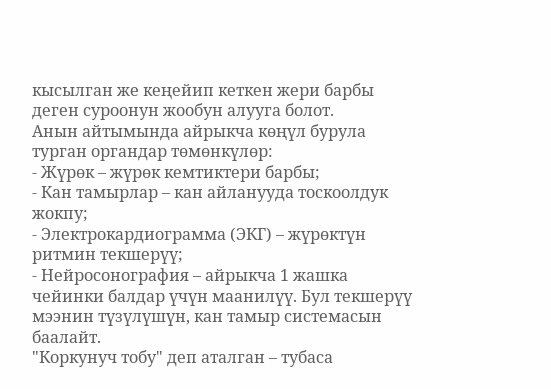кысылган же кеңейип кеткен жери барбы деген суроонун жообун алууга болот.
Анын айтымында айрыкча көңүл бурула турган органдар төмөнкүлөр:
- Жүрөк – жүрөк кемтиктери барбы;
- Кан тамырлар – кан айланууда тоскоолдук жокпу;
- Электрокардиограмма (ЭКГ) – жүрөктүн ритмин текшерүү;
- Нейросонография – айрыкча 1 жашка чейинки балдар үчүн маанилүү. Бул текшерүү мээнин түзүлүшүн, кан тамыр системасын баалайт.
"Коркунуч тобу" деп аталган – тубаса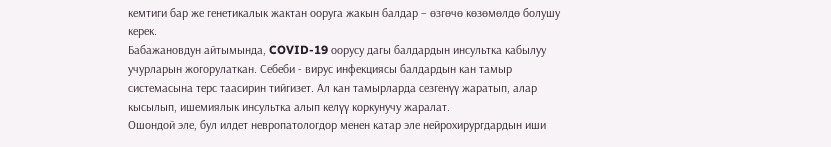кемтиги бар же генетикалык жактан ооруга жакын балдар – өзгөчө көзөмөлдө болушу керек.
Бабажановдун айтымында, COVID-19 оорусу дагы балдардын инсультка кабылуу учурларын жогорулаткан. Себеби - вирус инфекциясы балдардын кан тамыр системасына терс таасирин тийгизет. Ал кан тамырларда сезгенүү жаратып, алар кысылып, ишемиялык инсультка алып келүү коркунучу жаралат.
Ошондой эле, бул илдет невропатологдор менен катар эле нейрохирургдардын иши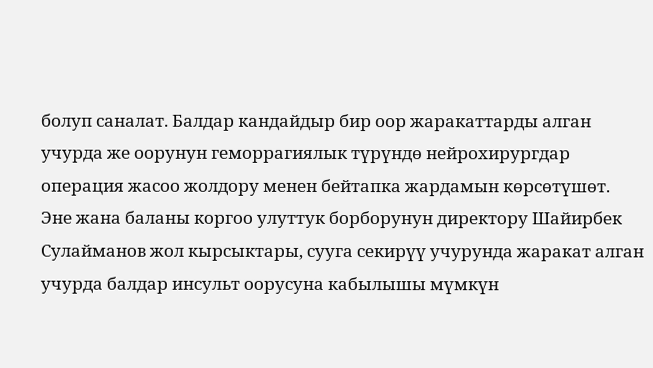болуп саналат. Балдар кандайдыр бир оор жаракаттарды алган учурда же оорунун геморрагиялык түрүндө нейрохирургдар операция жасоо жолдору менен бейтапка жардамын көрсөтүшөт.
Эне жана баланы коргоо улуттук борборунун директору Шайирбек Сулайманов жол кырсыктары, сууга секирүү учурунда жаракат алган учурда балдар инсульт оорусуна кабылышы мүмкүн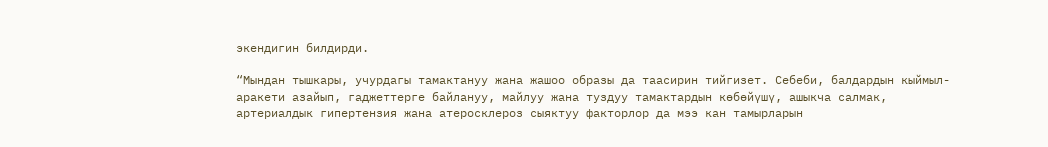экендигин билдирди.

“Мындан тышкары, учурдагы тамактануу жана жашоо образы да таасирин тийгизет. Себеби, балдардын кыймыл-аракети азайып, гаджеттерге байлануу, майлуу жана туздуу тамактардын көбөйүшү, ашыкча салмак, артериалдык гипертензия жана атеросклероз сыяктуу факторлор да мээ кан тамырларын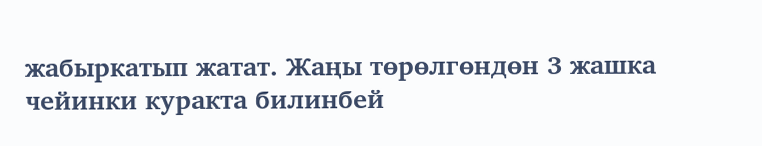жабыркатып жатат. Жаңы төрөлгөндөн 3 жашка чейинки куракта билинбей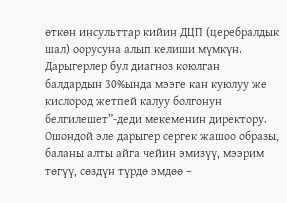өткөн инсульттар кийин ДЦП (церебралдык шал) оорусуна алып келиши мүмкүн. Дарыгерлер бул диагноз коюлган балдардын 30%ында мээге кан куюлуу же кислород жетпей калуу болгонун белгилешет”-деди мекеменин директору.
Ошондой эле дарыгер сергек жашоо образы, баланы алты айга чейин эмизүү, мээрим төгүү, сөздүн түрдө эмдөө –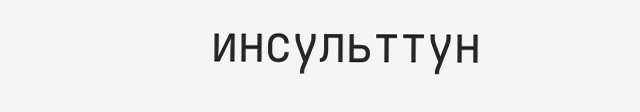инсульттун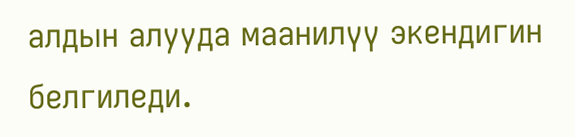алдын алууда маанилүү экендигин белгиледи.